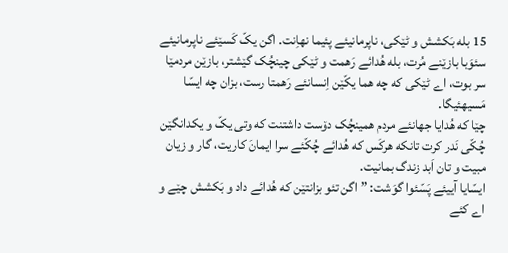15 بله بَکشش و ٹێکی، ناپرمانیئے پئیما نهاِنت. اگن یکّ کَسێئے ناپرمانیئے سئوَبا بازێنے مُرت، بله هُدائے رَهمت و ٹێکی چینچُک گێشتر، بازێن مردمێا سر بوت، اے ٹێکی که چه هما یکّێن اِنسانئے رَهمتا رست، بزان چه ایسّا مَسیهئیگا.
چێا که هُدایا جهانئے مردم همینچُک دۆست داشتنت که وتی یکّ و یکدانگێن چُکّی نَدر کرت تانکه هرکَس که هُدائے چُکّئے سرا ایمانَ کاریت، گار و زیان مبیت و تان اَبد زندگ بمانیت.
ایسّایا آییئے پَسّئوا گوَشت: ”اگن تئو بزانتێن که هُدائے داد و بَکشش چێے و اے کئے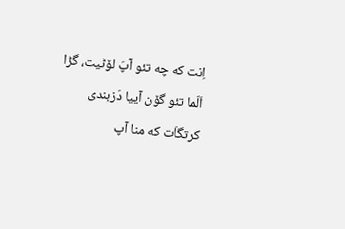اِنت که چه تئو آپَ لۆٹیت، گڑا اَلّما تئو گۆن آییا دَزبندی کرتگاَت که منا آپ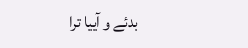بدئے و آییا ترا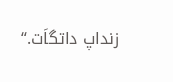زنداپ داتگاَت.“